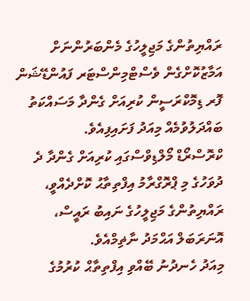ރައްޔިތުންގެ މަޖިލީހުގެ މެންބަރުންނަށް އަމާޒުކޮށްގެން ވެސްޓްމިންސްޓަރ ފައުންޑޭޝަން ފޮރ ޑިމޮކްރަސީން ކުރިއަށް ގެންދާ މަސައްކަތު ބައްދަލުވުމެއް މިއަދު ފަށައިފިއެވެ.
ކްރޮސްރޯޑް މޯލްޑިވްސްގައި ކުރިއަށް ގެންދާ ދެ ދުވަހުގެ މި ޕްރޮގްރާމު އިފްތިތާޙު ކޮށްދެއްވީ، ރައްޔިތުންގެ މަޖިލީހުގެ ނައިބު ރައީސް، އޮނަރަބަލް އަޙްމަދު ނާޡިމްއެވެ.
މިއަދު ހެނދުނު ބޭއްވި އިފްތިތާޙް ކުރުމުގެ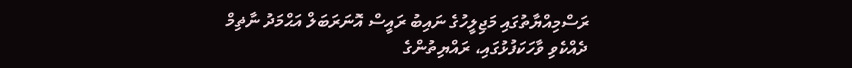ރަސްމިއްޔާތުގައި މަޖިލީހުގެ ނައިބު ރައީސް އޮނަރަބަލް އަޙްމަދު ނާޡިމް ދެއްކެވި ވާހަކަފުޅުގައި، ރައްޔިތުންގެ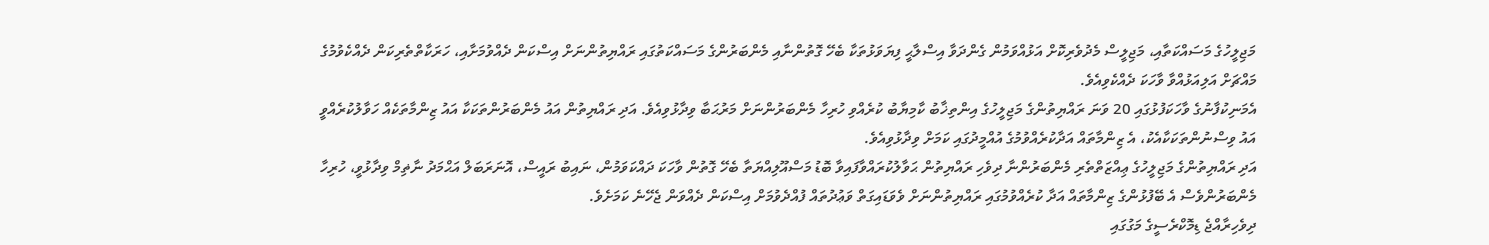މަޖިލީހުގެ މަސައްކަތާއި، މަޖިލީސް މެދުވެރިކޮށް އަޅުއްވަމުން ގެންދަވާ އިސްލާޙީ ފިޔަވަޅުތަކާ ބެހޭ ގޮތުންނާއި މެންބަރުންގެ މަސައްކަތުގައި ރައްޔިތުންނަށް އިސްކަން ދެއްވުމަށާއި، ހަރަކާތްތެރިކަން ދެއްކެވުމުގެ މައްޗަށް އަލިއަޅުއްވާ ވާހަކަ ދެއްކެވިއެވެ.
އެމަނިކުފާނުގެ ވާހަކަފުޅުގައި 20 ވަނަ ރައްޔިތުންގެ މަޖިލީހުގެ އިންތިޚާބު ކާމިޔާބު ކުރެއްވި ހުރިހާ މެންބަރުންނަށް މަރުޙަބާ ވިދާޅުވިއެވެ. އަދި ރައްޔިތުން އައު މެންބަރުންތަކަކާ އައު ޒިންމާތަކެއް ހަވާލުކުރެއްވީ އައު ވިސްނުންތަކަކާއެކު، އެ ޒިންމާތައް އަދާކުރެއްވުމުގެ އުއްމީދުގައި ކަމަށް ވިދާޅުވިއެވެ.
އަދި ރައްޔިތުންގެ މަޖިލީހުގެ ޢިއްޒަތްތެރި މެންބަރުންނާ ދިވެހި ރައްޔިތުން ޙަވާލުކުރައްވާފައިވާ ބޮޑު މަސްއޫލިއްޔަތާ ބެހޭ ގޮތުން ވާހަކަ ދައްކަވަމުން، ނައިބު ރައީސް، އޮނަރަބަލް އަޙްމަދު ނާޡިމް ވިދާޅުވީ، ހުރިހާ މެންބަރުންވެސް އެ ބޭފުޅުންގެ ޒިންމާތައް އަދާ ކުރެއްވުމުގައި ރައްޔިތުންނަށް ވެވަޑައިގަތް ވަޢުދުތައް ފުއްދެވުމަށް އިސްކަން ދެއްވަން ޖެހޭނެ ކަމަށެވެ.
ދިވެހިރާއްޖެ ޑިމޮކްރެސީގެ މަގުގައި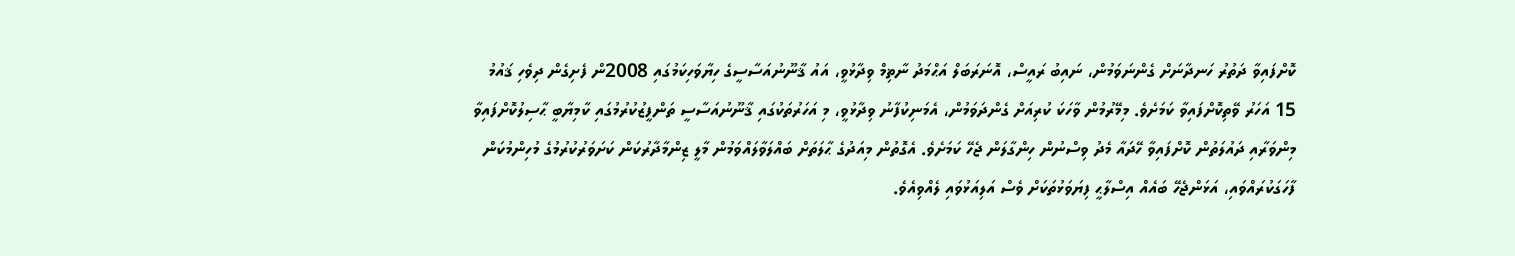ކޮށްފައިވާ ދަތުރު ހަނދާނަށް ގެންނަވަމުން، ނައިބު ރައީސް، އޮނަރަބަލް އަޙްމަދު ނާޡިމް ވިދާޅުވީ، އައު ޤާނޫނުއަސާސީގެ ހިޔާވަހިކަމުގައި 2008ން ފެށިގެން ދިވެހި ޤައުމު 15 އަހަރު ވޭތިކޮށްފައިވާ ކަމަށެވެ. މިމޭރުމުން ވާހަކަ ކުރިއަށް ގެންދަވަމުން، އެމަނިކުފާނު ވިދާޅުވީ، މި އަހަރުތަކުގައި ޤާނޫނުއަސާސީ ތަންފީޒުކުރުމުގައި ކާމިޔާބީ ޙާސިލުކޮށްފައިވާ މިންވަރާއި ދައުލަތުން ކޮށްފައިވާ ހޭދައާ މެދު ވިސްނުން ހިންގާލަން ޖެހޭ ކަމަށެވެ. އެގޮތުން މިއަދުގެ ޙާލަތަށް ބައްލަވާލައްވަމުން މާލީ ޒިންމާދާރުކަން ކަށަވަރުކުރުމުގެ މުހިންމުކަން ފާހަގަކުރައްވައި، އަޅަންޖެހޭ ބައެއް އިސްލާޙީ ފިޔަވަޅުތަކަށް ވެސް އަލިއަޅުވައި ލެއްވިއެވެ.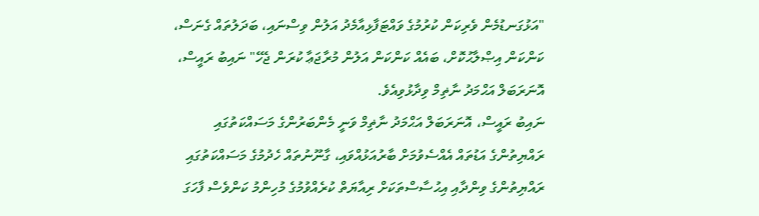"އަޅުގަނޑުމެން ވެރިކަން ކުރުމުގެ ވައްޓަފާޅިއާމެދު އަލުން ވިސްނައި، ބަދަލުތައް ގެނަސް، ކަންކަން އިޞްލާޙުކޮށް، ބައެއް ކަންކަން އަލުން މުރާޖަޢާ ކުރަން ޖެހޭ" ނައިބު ރައީސް، އޮނަރަބަލް އަޙްމަދު ނާޡިމް ވިދާޅުވިއެވެ.
ނައިބު ރައީސް، އޮނަރަބަލް އަޙްމަދު ނާޡިމް ވަނީ މެންބަރުންގެ މަސައްކަތުގައި ރައްޔިތުންގެ އަޑުތައް އެއްސެވުމަށް ބާރުއަޅުއްވައި، ގާނޫނުތައް ހެދުމުގެ މަސައްކަތުގައި ރައްޔިތުންގެ ވިންދާއި އިޙުސާސްތަކަށް ރިއާޔަތް ކުރެއްވުމުގެ މުހިންމު ކަންވެސް ފާހަގަ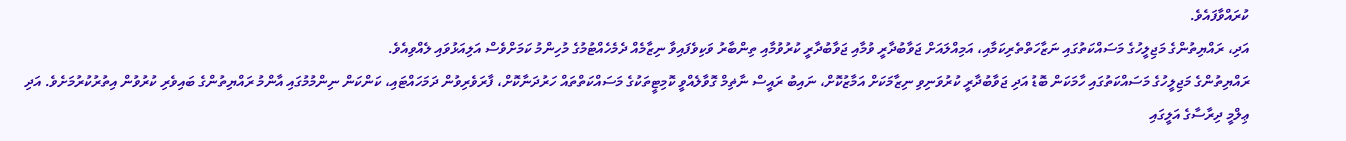ކުރައްވާފައެވެ.
އަދި، ރައްޔިތުންގެ މަޖިލީހުގެ މަސައްކަތުގައި ނަޒާހަތްތެރިކަމާއި، އަމިއްލައަށް ޖަވާބުދާރީ ވުމާއި ޖަވާބުދާރީ ކުރުވުމާއި ތިންބާރު ވަކިވެފައިވާ ނިޒާމެއް ދެމެހެއްޓުމުގެ މުހިންމު ކަމަށްވެސް އަލިއަޅުވައި ލެއްވިއެވެ.
ރައްޔިތުންގެ މަޖިލީހުގެ މަސައްކަތުގައި ހާމަކަން ބޮޑު އަދި ޖަވާބުދާރީ ކުރުވަނިވި ނިޒާމަކަށް އަމާޒުކޮށް، ނައިބު ރައީސް ނާޡިމް ގޮވާލެއްވީ ކޮމިޓީތަކުގެ މަސައްކަތްތައް ހަރުދަނާކޮށް، ފާރަވެރިވުން ދަމަހައްޓައި، ކަންކަން ނިންމުމުގައި އާންމު ރައްޔިތުންގެ ބައިވެރި ކުރުވުން އިތުރުކުރުމަށެވެ. އަދި ޢިލްމީ ދިރާސާގެ އަލީގައި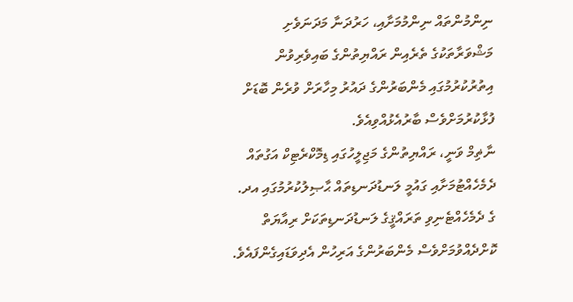ނިންމުންތައް ނިންމުމަށާއި، ހަރުދަނާ މަދަނަވެށި މަޝްވަރާތަކުގެ ތެރެއިން ރައްޔިތުންގެ ބައިވެރިވުން އިތުރުކުރުމުގައި މެންބަރުންގެ ދައުރު މިހާރަށް ވުރެން ބޮޑަށް ފުޅާކުރުމަށްވެސް ބާރުއެޅުއްވިއެވެ.
ނާޡިމް ވަނީ، ރައްޔިތުންގެ މަޖިލީހުގައި ޑިމޮކްރެޓިކް އަގުތައް ދެމެހެއްޓުމަށާއި ގައުމީ ލަނޑުދަނޑިތައް ޙާޞިލުކުރުމުގައި އދ. ގެ ދެމެހެއްޓެނިވި ތަރައްޤީގެ ލަނޑުދަނޑިތަކަށް ރިއާޔަތް ކޮށްދެއްވުމަށްވެސް މެންބަރުންގެ އަރިހުން އެދިވަޑައިގެންފައެވެ.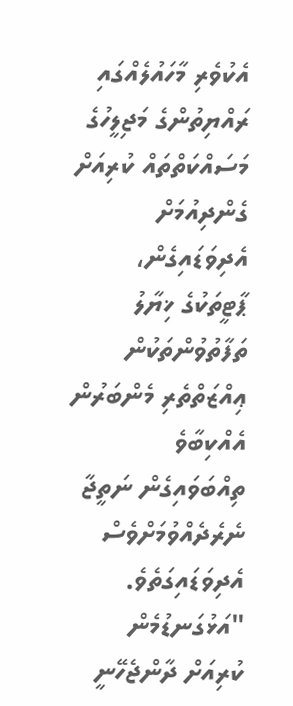އެކުވެރި މާހައުލެއްގައި ރައްޔިތުންގެ މަޖިލީހުގެ މަސައްކަތްތައް ކުރިއަށް ގެންދިއުމަށް އެދިވަޑައިގެން، ޕާޓީތަކުގެ ޚިޔާލު ތަފާތުވުންތަކުން ޢިއްޒަތްތެރި މެންބަރުން އެއްކިބާވެ ތިއްބަވައިގެން ނަތީޖާ ނެރެދެއްވުމަށްވެސް އެދިވަޑައިގަތެވެ.
"އަޅުގަނޑުމެން ކުރިއަށް ދާންޖެހޭނީ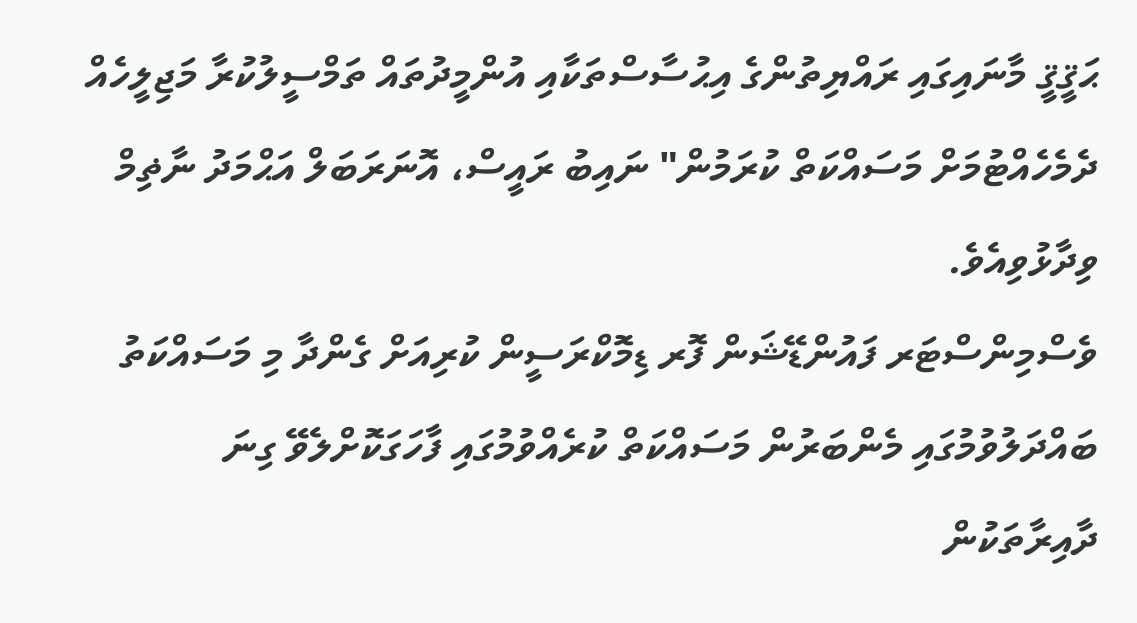ޙަޤީޤީ މާނައިގައި ރައްޔިތުންގެ އިޙުސާސްތަކާއި އުންމީދުތައް ތަމްސީލުކުރާ މަޖިލީހެއް ދެމެހެއްޓުމަށް މަސައްކަތް ކުރަމުން" ނައިބު ރައީސް، އޮނަރަބަލް އަޙްމަދު ނާޡިމް ވިދާޅުވިއެވެ.
ވެސްމިންސްޓަރ ފައުންޑޭޝަން ފޮރ ޑިމޮކްރަސީން ކުރިއަށް ގެންދާ މި މަސައްކަތު ބައްދަލުވުމުގައި މެންބަރުން މަސައްކަތް ކުރެއްވުމުގައި ފާހަގަކޮށްލެވޭ ގިނަ ދާއިރާތަކުން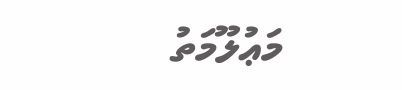މަޢުލޫމަތު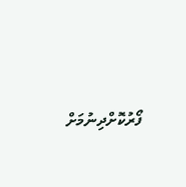ފޯރުކޮށްދިނުމަށް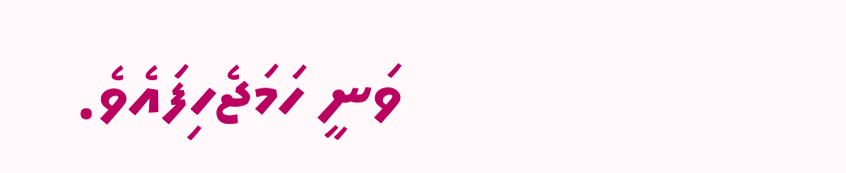ވަނީ ހަމަޖެހިފައެވެ.